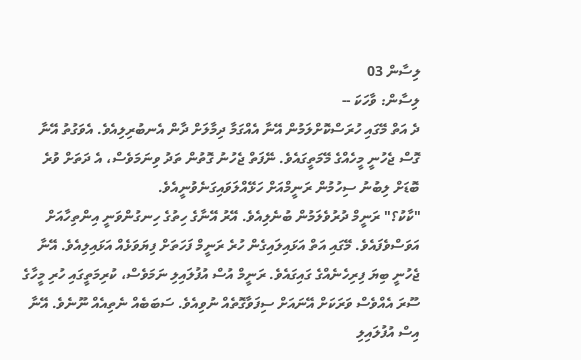ލިސާން 03
ލިސާން: ވާހަކަ --
ދެ އަތް މޭގައި ހުރަސްކޮށްލަމުން އޭނާ އެއްގަމާ ދިމާލަށް ދާން އެނބުރިލިއެވެ. އެވަގުތު އޭނާ ގޮސް ޖެހުނީ މީހެއްގެ މޭމަތީގައެވެ. ނޭފަތް ޖެހުނު ގޮތުން ތަދު ވިނަމަވެސް، އެ ދަތަށް ވުރެ ބޮޑަށް ލިބުނު ސިހުމުން ރަނީމްއަށް ހަޅޭއްލަވައިގަނެވުނީއެވެ.
"ކާކު؟" ރަނީމް ދުރުވެލަމުން ބުނެލިއެވެ. އޭރު އޭނާގެ ހިތުގެ ހިނގުންވަނީ އިންތިހާއަށް އަވަސްވެފައެވެ. މޭގައި އަތް އަޅައިލައިގެން ހުރެ ރަނީމް ފަހަތަށް ފިޔަވަޅެއް އަޅައިލިއެވެ. އޭނާ ޖެހުނީ ބިޔަ ފިރިހެނެއްގެ ގައިގައެވެ. ރަނީމް އުސް އުފުލައިލި ނަމަވެސް، ކުރިމަތީގައި ހުރި މީހާގެ ސޫރަ އެއްވެސް ވަރަކަށް އޭނައަށް ސިފަވާގޮތެއް ނުވިއެވެ. ސަބަބެއް ނެތިއެއް ނޫނެވެ. އޭނާ އިސް އުފުލައިލި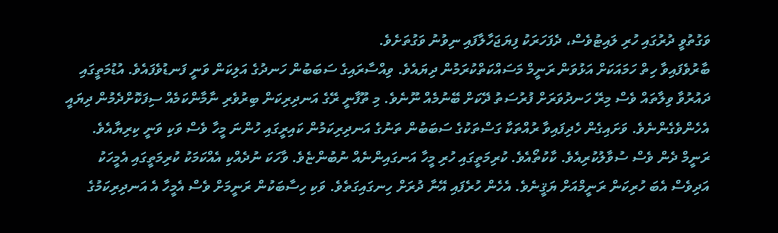ވަގުތުވީ ދުރުގައި ހުރި ލައިޓުވެސް، ދެފަހަރަކު ފިޔަޖަހާލާފައި ނިވުނު ވަގުތަށެވެ.
ބާރުވެފައިވާ ހިތް ހަމައަކަށް އަޅުވަން ރަނީމް މަސައްކަތްކުރަމުން ދިޔައެވެ. ވިއްސާރައިގެ ސަބަބުން ހަނދުގެ އަލިކަން ވަނީ ފަނޑުވެފައެވެ. އުޑުމަތީގައި ދައުރުވާ ވިލާތައް ވެސް މިރޭ ހަނދުވަރަށް ފުރުސަތު ދޭކަށް ބޭނުމެއް ނޫނެވެ. މި ތޫފާނީ ރޭގެ އަނދިރިކަން ބިރުވެރި ނާމާންކަމެއް ސިފަކޮށްދެމުން ދިޔައީ އެހެންވެގެންނެވެ. ވަށައިގެން ހެދިފައިވާ ރުއްތަކާ ގަސްތަކުގެ ސަބަބުން ތަނުގެ އަނދިރިކަމުން ކައިރީގައި ހުންނަ މީހާ ވެސް ވަކި ވަނީ ކިރިޔާއެވެ. ރަނީމް ދެން ވެސް ސުވާލުކުރިއެވެ. ކާކުތޯއެވެ. ކުރިމަތީގައި ހުރި މީހާ އަނގައިންނެއް ނުބުންޏެވެ. ވާހަކަ ނުދެއްކި އެއްކަމަކު ކުރިމަތީގައި އެމީހަކު އަދިވެސް އެބަ ހުރިކަން ރަނީމްއަށް ޔަޤީނެވެ. އެހެން ހުރެފައި އޭނާ ދުރަށް ހިނގައިގަތެވެ. ވަކި ހިސާބަކުން ރަނީމަށް ވެސް އެމީހާ އެ އަނދިރިކަމުގެ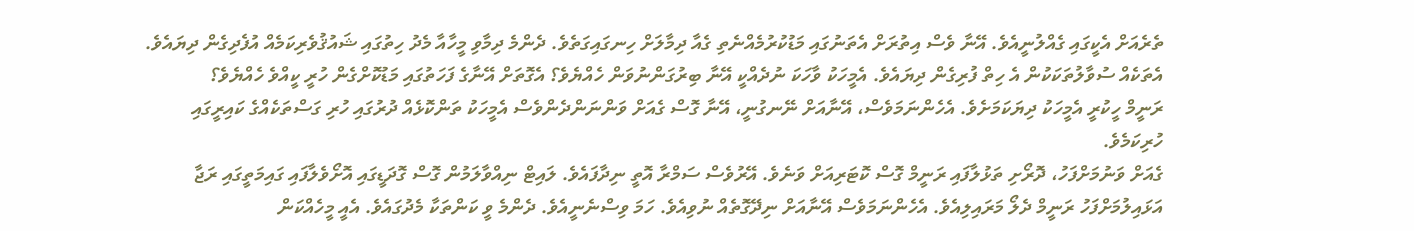ތެރެއަށް އެކީގައި ގެއްލުނީއެވެ. އޭނާ ވެސް އިތުރަށް އެތަނުގައި މަޑުކުރުމެއްނެތި ގެއާ ދިމާލަށް ހިނގައިގަތެވެ. ދެންމެ ދިމާވި މީހާއާ މެދު ހިތުގައި ޝައުޤުވެރިކަމެއް އުފެދިގެން ދިޔައެވެ. އެތަކެއް ސުވާލުތަކަކުން އެ ހިތް ފުރިގެން ދިޔައެވެ. އެމީހަކު ވާހަކަ ނުދެއްކީ އޭނާ ބިރުގަންނުވަން ހެއްޔެވެ؟ އެގޮތަށް އޭނާގެ ފަހަތުގައި މަޑުކޮށްގެން ހުރީ ކީއްވެ ހެއްޔެވެ؟
ރަނީމް ހީކުރީ އެމީހަކު ދިޔަކަމަށެވެ. އެހެންނަމަވެސް، އޭނާއަށް ނޭނގުނީ، އޭނާ ގޮސް ގެއަށް ވަންނަންދެންވެސް އެމީހަކު ތަންކޮޅެއް ދުރުގައި ހުރި ގަސްތަކެއްގެ ކައިރީގައި ހުރިކަމެވެ.
ގެއަށް ވަނުމަށްފަހު، ދޮރޯށި ތަޅުލާފައި ރަނީމް ގޮސް ކޮޓަރިއަށް ވަނެވެ. އޭރުވެސް ސަމްރާ އޮތީ ނިދާފައެވެ. ލައިޓް ނިއްވާލަމުން ގޮސް ގޮދަޑީގައި އޮށޯވެލާފައި ގައިމަތީގައި ރަޖާ އަޅައިލުމަށްފަހު ރަނީމް ދެލޯ މަރައިލިއެވެ. އެހެންނަމަވެސް އޭނާއަށް ނިދޭގޮތެއް ނުވިއެވެ. ހަމަ ވިސްނެނީއެވެ. ދެންމެ ވީ ކަންތަކާ މެދުގައެވެ. އެއީ މީހެއްކަން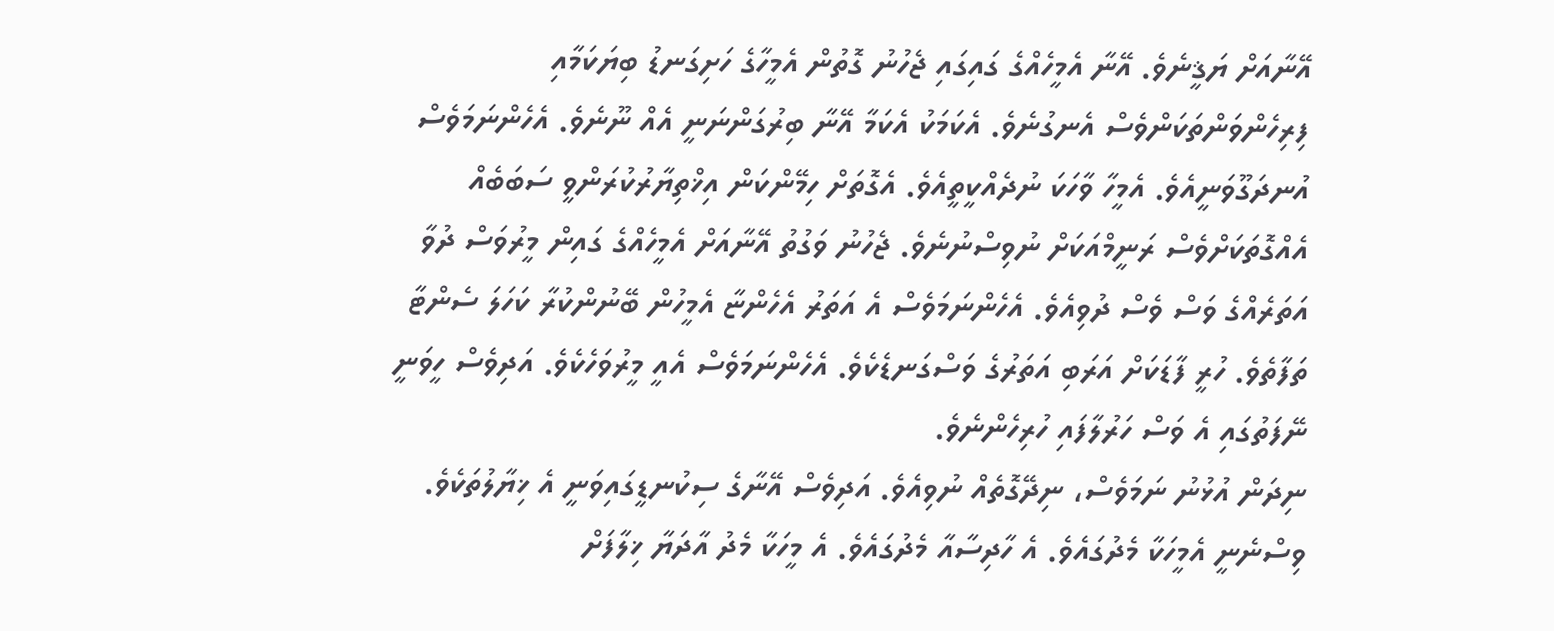އޭނާއަށް ޔަޤީނެވެ. އޭނާ އެމީހެއްގެ ގައިގައި ޖެހުނު ގޮތުން އެމީހާގެ ހަށިގަނޑު ބިޔަކަމާއި ފިރިހެންވަންތަކަންވެސް އެނގުނެވެ. އެކަމަކު އެކަމާ އޭނާ ބިރުގަންނަނީ އެއް ނޫނެވެ. އެހެންނަމަވެސް އުނދަގޫވަނީއެވެ. އެމީހާ ވާހަކަ ނުދެއްކީތީއެވެ. އެގޮތަށް ހިމޭންކަން އިޚްތިޔާރުކުރަންވީ ސަބަބެއް އެއްގޮތަކަށްވެސް ރަނީމްއަކަށް ނުވިސްނުނެވެ. ޖެހުނު ވަގުތު އޭނާއަށް އެމީހެއްގެ ގައިން މީރުވަސް ދުވާ އަތަރެއްގެ ވަސް ވެސް ދުވިއެވެ. އެހެންނަމަވެސް އެ އަތަރު އެހެންޏާ އެމީހުން ބޭނުންކުރާ ކަހަލަ ސެންޓާ ތަފާތެވެ. ހުރީ ފާޑަކަށް އަރަބި އަތަރުގެ ވަސްގަނޑެކެވެ. އެހެންނަމަވެސް އެއީ މީރުވަހެކެވެ. އަދިވެސް ހީވަނީ ނޭފަތުގައި އެ ވަސް ހަރުލާފައި ހުރިހެންނެވެ.
ނިދަން އުޅުނު ނަމަވެސް، ނިދޭގޮތެއް ނުވިއެވެ. އަދިވެސް އޭނާގެ ސިކުނޑީގައިވަނީ އެ ޚިޔާލުތަކެވެ. ވިސްނެނީ އެމީހަކާ މެދުގައެވެ. އެ ހާދިސާއާ މެދުގައެވެ. އެ މީހަކާ މެދު އާދަޔާ ޚިލާފަށް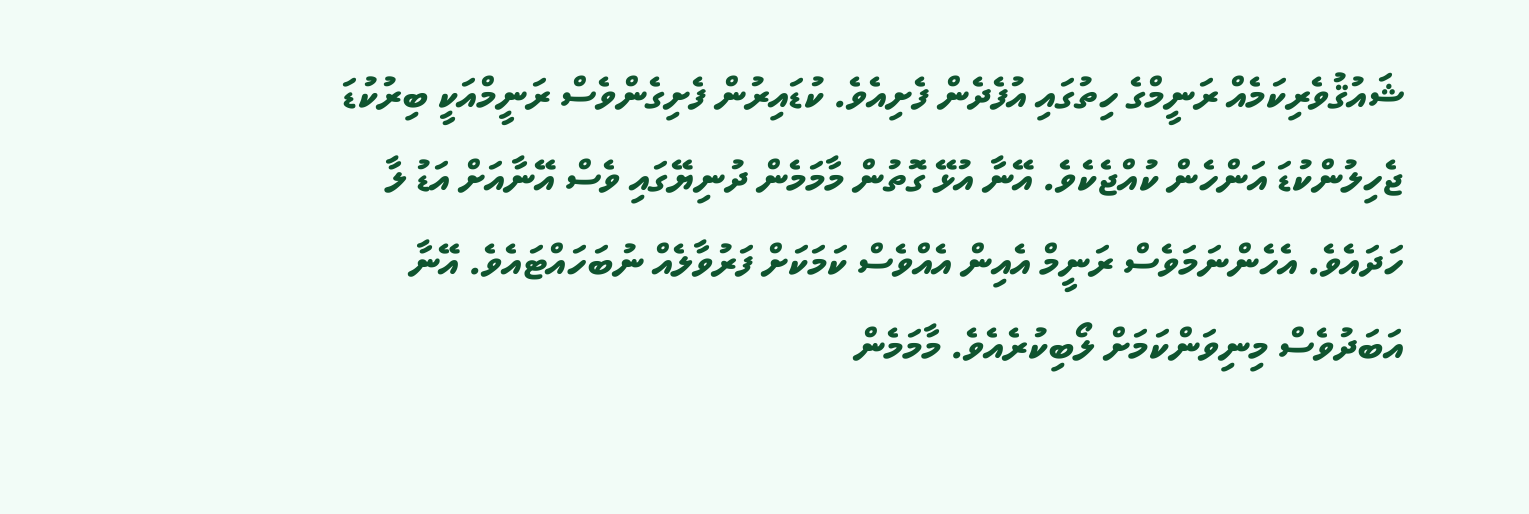ޝައުޤުވެރިކަމެއް ރަނީމްގެ ހިތުގައި އުފެދެން ފެށިއެވެ. ކުޑައިރުން ފެށިގެންވެސް ރަނީމްއަކީ ބިރުކުޑަ ޖެހިލުންކުޑަ އަންހެން ކުއްޖެކެވެ. އޭނާ އުޅޭ ގޮތުން މާމަމެން ދުނިޔޭގައި ވެސް އޭނާއަށް އަޑު ލާ ހަދައެވެ. އެހެންނަމަވެސް ރަނީމް އެއިން އެއްވެސް ކަމަކަށް ފަރުވާލެއް ނުބަހައްޓައެވެ. އޭނާ އަބަދުވެސް މިނިވަންކަމަށް ލޯބިކުރެއެވެ. މާމަމެން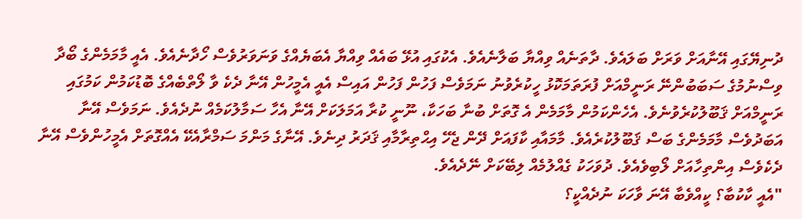ދުނިޔޭގައި އޭނާއަށް ވަރަށް ބަލައެވެ. ދާތަނެއް ވިއްޔާ ބަލާނެއެވެ. އެކުގައި އުޅޭ ބައެއް ވިއްޔާ އެބަޔެއްގެ ވަނަވަރުވެސް ހޯދާނެއެވެ. އެއީ މާމަމެންގެ ބޯދާ ވިސްނުމުގެ ސަބަބުންނޭ ރަނީމްއަށް ފުރަތަމަކޮޅު ހީކުރެވުނު ނަމަވެސް ފަހުން ފަހުން އައިސް އެއީ އެމީހުން އޭނާ ދެކެ ވާ ލޯތްބެއްގެ ބޮޑުކަމުން ކަމުގައި ރަނީމްއަށް ޤަބޫލުކުރެވުނެވެ. އެހެންކަމުން މާމަމެން އެ ގޮތަށް ބުނާ ބަހަކާ، ނޫނީ ކުރާ އަމަލަކަށް އޭނާ އެހާ ސަމާލުކަމެއް ނުދެއެވެ. ނަމަވެސް އޭނާ އަބަދުވެސް މާމަމެންގެ ބަސް ޤަބޫލުކުރެއެވެ. މާމައާއި ކާފައަށް ދޭން ޖެހޭ އިޙްތިރާމާއި ޤަދަރު ދިނެވެ. އޭނާގެ މަންމަ ސަމްރާއެކޭ އެއްގޮތަށް އެމީހުންވެސް އޭނާ ދެކެވެސް އިންތިހާއަށް ލޯބިވެއެވެ. ދުވަހަކު ގެއްލުމެއް ލިބޭކަށް ނޭދެއެވެ.
"އެއީ ކާކުބާ؟ ކީއްވެބާ އޭނަ ވާހަކަ ނުދެއްކީ؟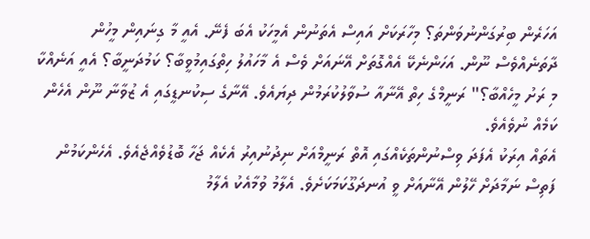އަހަރެން ބިރުގަންނުވަންތަ؟ މިހާރަކަށް އައިސް އެތަނުން އެމީހަކު އެބަ ފެނޭ. އެއީ މާ ގިނައިން މީހުން ދާތަނެއްވެސް ނޫން. އަހަންނެކޭ އެއްގޮތަށް އޭނައަށް ވެސް އެ މާހައުލު ހިތްގައިމުވީބާ؟ ކަމުދަނީބާ؟ އެއީ އަނެއްކާ މި ރަށު މީހެއްބާ؟" ރަނީމްގެ ހިތް އޭނާއާ ސުވާލުކުރަމުން ދިޔައެވެ. އޭނާގެ ސިކުނޑީގައި އެ ޒުވާނާ ނޫން އެހެން ކަމެއް ނުވެއެވެ.
އެތައް އިރަކު އެފަދަ ވިސްނުންތަކެއްގައި އޮތް ރަނީމްއަށް ނިދުނުއިރު އެކެއް ޖަހާ ބޮޑުވެއްޖެއެވެ. އެހެންކަމުން ފަތިސް ނަމާދަށް ހޭލުން އޭނާއަށް ވީ އުނދަގޫކަމަކަށެވެ. އެލާމު ވުމާއެކު އެލާމު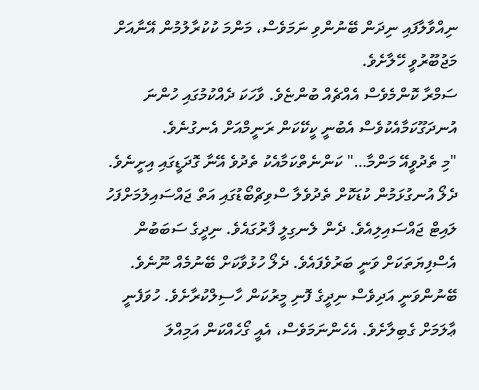ނިއްވާލާފައި ނިދަން ބޭނުންވި ނަމަވެސް، މަންމަ ކުކުރާލުމުން އޭނާއަށް މަޖުބޫރުވީ ހޭލާށެވެ.
ސަމްރާ ކޮންމެވެސް އެއްޗެއް ބުންޏެވެ. ވާހަކަ ދެއްކުމުގައި ހުންނަ އުނދަގޫކަމާއެކުވެސް އެބުނީ ކީކޭކަން ރަނީމްއަށް އެނގުނެވެ.
"މި ތެދުވީއޭ މަންމާ…" ކަންނެތްކަމާއެކު ތެދުވެ އޭނާ ގޮދަޑީގައި އިށީނެވެ. ދެލޯ އުނގުޅަމުން ކުޑަކޮށް ތެދުވެލާ ސްވިޗްބޯޑުގައި އަތް ޖައްސައިލުމަށްފަހު ލައިޓް ޖައްސައިލިއެވެ. ދެން ލެނގިލީ ފާރުގައެވެ. ނިދީގެ ސަބަބުން އެސްފިޔަތަކަށް ވަނީ ބަރުވެފައެވެ. ދެލޯ ހުޅުވާކަށް ބޭނުމެއް ނޫނެވެ. ބޭނުންވަނީ އަދިވެސް ނިދީގެ ފޮނި މީރުކަން ހާސިލްކުރާށެވެ. ހުވަފެނީ ޢާލަމަށް ގެބިލާށެވެ. އެހެންނަމަވެސް، އެއީ ގޯހެއްކަން އަމިއްލަ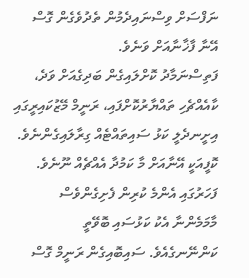ނަފްސަށް ވިސްނައިދެމުން ތެދުވެގެން ގޮސް އޭނާ ފާޚާނާއަށް ވަނެވެ.
ފަތިސްނަމާދު ކޮށްލައިގެން ބަދިގެއަށް ވަދެ، ކާއެއްޗެހި ތައްޔާރުކޮށްފައި، ރަނީމް މޭޒުކައިރީގައި އިށީނދެލީ ކަޅު ސައިތައްޓެއް ގިރާލައިގެންނެވެ. ކޮފީއަކީ އޭނާއަށް މާ ކަމުދާ އެއްޗެއް ނޫނެވެ. ފަހަރުގައި އެންމެ ކުރިން ފެށިގެންވެސް މާމަމެންނާ އެކު ކަޅުސައި ބޮވޭތީ ކަންނޭނގެއެވެ. ސައިބޮއިގެން ރަނީމް ގޮސް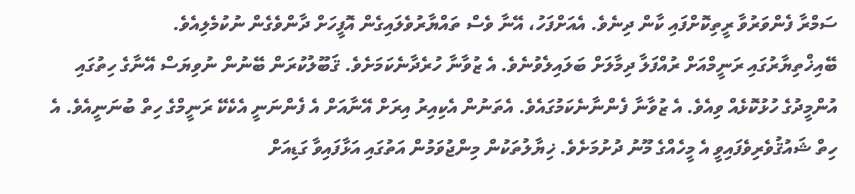ސަމްރާ ފެންވަރުވާ ރީތިކޮށްފައި ކާން ދިނެވެ. އެއަށްފަހު، އޭނާ ވެސް ތައްޔާރުވެލައިގެން އޮފީހަށް ދާންވެގެން ނުކުމެލިއެވެ.
ބޭއިޚްތިޔާރުގައި ރަނީމްއަށް ރުއްފަލާ ދިމާލަށް ބަލައިލެވުނެވެ. އެ ޒުވާނާ ހުރެދާނެކަމަށެވެ. ޤަބޫލުކުރަން ބޭނުން ނުވިޔަސް އޭނާގެ ހިތުގައި އުންމީދުގެ ހުޅުކޮޅެއް ވިއެވެ. އެ ޒުވާނާ ފެންނާނެކަމުގައެވެ. އެތަނުން އެކިއިރު އިރަށް އޭނާއަށް އެ ފެންނަނީ އެކެކޭ ރަނީމްގެ ހިތް ބުނަނީއެވެ. އެ ހިތް ޝައުޤުވެރިވެފައިވީ އެ މީހެއްގެ މޫނު ދުށުމަށެވެ. ޚިޔާލުތަކުން މިންޖުވަމުން އަތުގައި އަޅާފައިވާ ގަޑިއަށް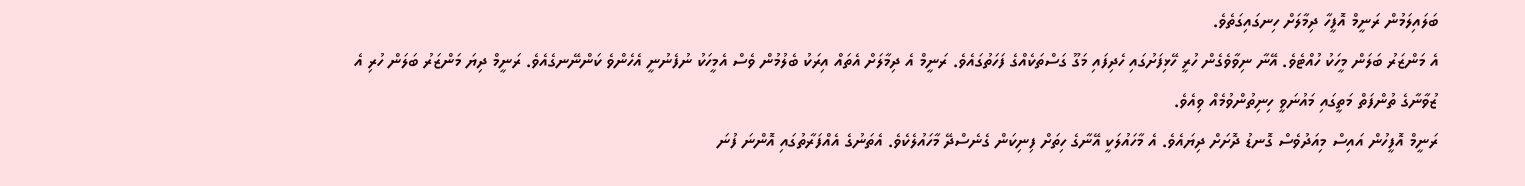ބަލައިލަމުން ރަނީމް އޮފީހާ ދިމާލަށް ހިނގައިގަތެވެ.
އެ މަންޒަރު ބަލަން މީހަކު ހުއްޓެވެ. އޭނާ ނިވާވެގެން ހުރީ ހޭޅިފަށުގައި ހެދިފައި މަގޫ ގަސްތަކެއްގެ ފަހަތުގައެވެ. ރަނީމް އެ ދިމާލަށް އެތައް އިރަކު ބެލުމުން ވެސް އެމީހަކު ނުފެނުނީ އެހެންވެ ކަންނޭނގެއެވެ. ރަނީމް ދިޔަ މަންޒަރު ބަލަން ހުރި އެ ޒުވާނާގެ ތުންފަތް މަތީގައި މައުނަވީ ހިނިތުންވުމެއް ވިއެވެ.
ރަނީމް އޮފީހުން އައިސް މިއަދުވެސް ގޮނޑު ދޮށަށް ދިޔައެވެ. އެ މާހައުލަކީ އޭނާގެ ހިތަށް ފިނިކަން ގެނެސްދޭ މާހައުލެކެވެ. އެތަނުގެ އެއްފަރާތުގައި އޮންނަ ފުނަ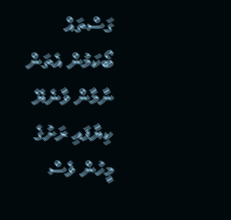ގަސްތައް ބޯކަމުން އެތަން ނާމާން ވާނެޔޭ ކިޔާފައި ރަށުގެ މީހުން ވެސް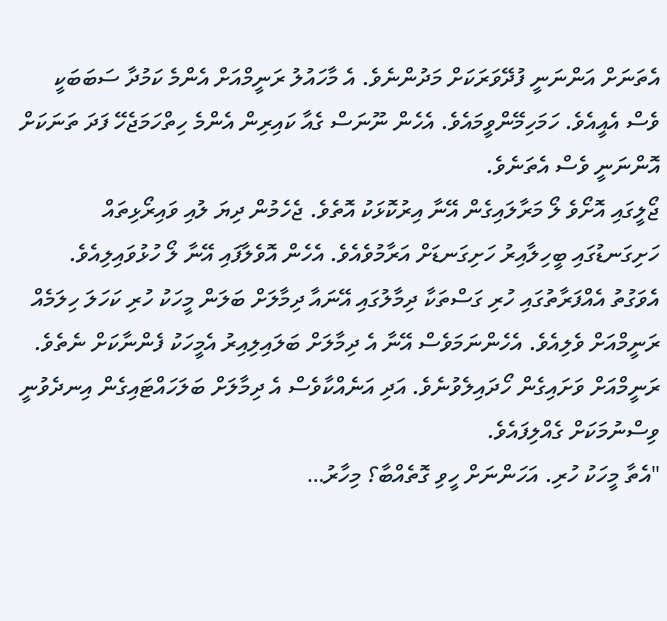އެތަނަށް އަންނަނީ ފުދޭވަރަކަށް މަދުންނެވެ. އެ މާހައުލު ރަނީމްއަށް އެންމެ ކަމުދާ ސަބަބަކީ ވެސް އެއީއެވެ. ހަމަހިމޭންވީމައެވެ. އެހެން ނޫނަސް ގެއާ ކައިރިން އެންމެ ހިތްހަމަޖެހޭ ފަދަ ތަނަކަށް އޮންނަނީ ވެސް އެތަނެވެ.
ޖޯލީގައި އޮށޯވެ ލޯ މަރާލައިގެން އޭނާ އިރުކޮޅަކު އޮތެވެ. ޖެހެމުން ދިޔަ ލުއި ވައިރޯޅިތައް ހަށިގަނޑުގައި ބީހިލާއިރު ހަށިގަނޑަށް އަރާމުވެއެވެ. އެހެން އޮވެލާފައި އޭނާ ލޯ ހުޅުވައިލިއެވެ. އެވަގުތު އެއްފަރާތުގައި ހުރި ގަސްތަކާ ދިމާލުގައި އޭނައާ ދިމާލަށް ބަލަން މީހަކު ހުރި ކަހަލަ ހިލަމެއް ރަނީމްއަށް ވެލިއެވެ. އެހެންނަމަވެސް އޭނާ އެ ދިމާލަށް ބަލައިލިއިރު އެމީހަކު ފެންނާކަށް ނެތެވެ.
ރަނީމްއަށް ވަށައިގެން ހޯދައިލެވުނެވެ. އަދި އަނެއްކާވެސް އެ ދިމާލަށް ބަލަހައްޓައިގެން އިނދެވުނީ ވިސްނުމަކަށް ގެއްލިފައެވެ.
"އެތާ މީހަކު ހުރި. އަހަންނަށް ހީވި ގޮތެއްބާ؟ މިހާރު…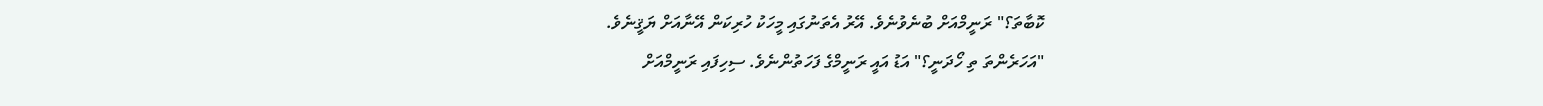ކޮބާތަ؟" ރަނީމްއަށް ބުނެވުނެވެ. އޭރު އެތަނުގައި މީހަކު ހުރިކަން އޭނާއަށް ޔަޤީނެވެ.
"އަހަރެންތަ ތި ހޯދަނީ؟" އަޑު އައީ ރަނީމްގެ ފަހަތުންނެވެ. ސިހިފައި ރަނީމްއަށް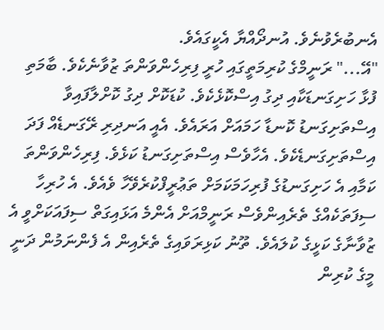އެނބުރެވުނެވެ. އުނދޯއްޔާ އެކީގައެވެ.
"އޭ..." ރަނީމްގެ ކުރިމަތީގައި ހުރީ ފިރިހެންވަންތަ ޒުވާނެކެވެ. ބާމަތި ފުޅާ ހަށިގަނޑަކާއި ދިގު އިސްކޮޅެކެވެ. ކުޑަކޮށް ދިގު ކޮށްލާފައިވާ އިސްތަށިގަނޑު ކޮނޑާ ހަމައަށް އަރައެވެ. އެއީ އަނދިރި ރޭގަނޑެއް ފަދަ އިސްތަށިގަނޑެކެވެ. އެހާވެސް އިސްތަށިގަނޑު ކަޅެވެ. ފިރިހެންވަންތަ ކަމާއި އެ ހަށިގަނޑުގެ ފުރިހަމަކަމަށް ތަޢުރީފްކުރެވޭހާ ވެއެވެ. އެ ހުރިހާ ސިފަތަކެއްގެ ތެރެއިންވެސް ރަނީމްއަށް އެންމެ އަޅައިގަތް ސިފައަކަށްވީ އެ ޒުވާނާގެ ކަޅީގެ ކުލައެވެ. ތޫނު ކަޅިރަވައިގެ ތެރެއިން އެ ފެންނަމުން ދަނީ މީގެ ކުރިން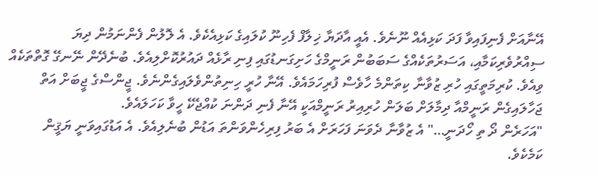އޭނާއަށް ފެނިފައިވާ ފަދަ ކަޅިއެއް ނޫނެވެ. އެއީ އާދަޔާ ޚިލާފް ފެހިނޫ ކުލައިގެ ކަޅިއެކެވެ. އެ ލޮލުން ފެންނަމުން ދިޔަ ސިއްރުވެރިކަމާއި، އަސަރުތަކެއްގެ ސަބަބުން ރަނީމްގެ ހަށިގަނޑުގައި ފިނި ރާޅެއް ދައުރުކޮށްލިއެވެ. ބުނެދޭން ނޭނގޭ ގޮތްތަކެއް ވިއެވެ. ކުރިމަތީގައި ހުރި ޒުވާނާ ކިތަންމެ ހާވެސް ފުރިހަމައެވެ. އޭނާ ހުރީ ހިނިތުންވެލައިގެންނެވެ. ޖީންސްގެ ޖީބަށް އަތް ޖަހާލައިގެން ރަނީމްއާ ދިމާލަށް ބަލަން ހުރިއިރު ރަނީމްއަކީ އޭނާ ފެނި ދަންނަ ކުއްޖެކޭ ހީވާ ކަހަލައެވެ.
"އަހަރެން ދޯ ތި ހޯދަނީ…" އެ ޒުވާނާ ދެވަނަ ފަހަރަށް އެ ބަރު ފިރިހެންވަންތަ އަޑުން ބުނެލިއެވެ. އެ އަޑުގައިވަނީ ޔަޤީން ކަމެކެވެ.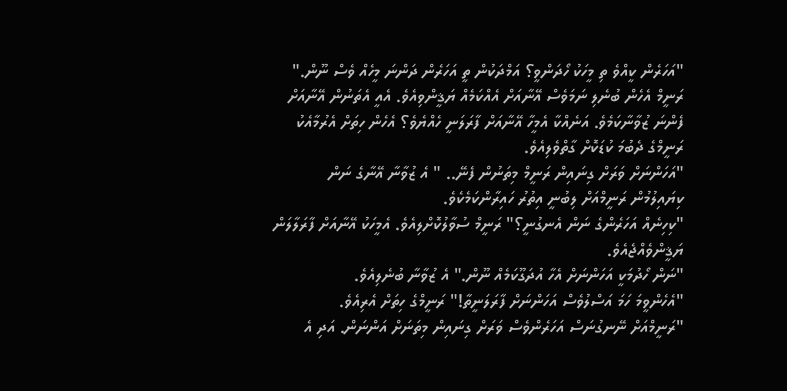"އަހަރެން ކީއްވެ ތި މީހަކު ހޯދަންވީ؟ އަމްދަކުން ތީ އަހަރެން ދަންނަ މީހެއް ވެސް ނޫން." ރަނީމް އެހެން ބުނެލި ނަމަވެސް އޭނާއަށް އެއްކަމެއް ޔަޤީންވިއެވެ. އެއީ އެތަނުން އޭނާއަށް ފެންނަ ޒުވާނާކަމެވެ. އަނެއްކާ އެމީހާ އޭނާއަށް ފާރަލަނީ ހެއްޔެވެ؟ އެހެން ހިތަށް އެރުމާއެކު ރަނީމްގެ ދެބުމަ ކުޑަކޮށް ގާތްވެލިއެވެ.
"އަހަންނަށް ވަރަށް ގިނައިން ރަނީމް މިތަނުން ފެނޭ.. " އެ ޒުވާނާ އޭނާގެ ނަން ކިޔައިލުމުން ރަނީމްއަށް ލިބުނީ އިތުރު ހައިރާންކަމެކެވެ.
"ކިހިނެއް އަހަރެންގެ ނަން އެނގުނީ؟" ރަނީމް ސުވާލުކޮށްލިއެވެ. އެމީހަކު އޭނާއަށް ފާރަލާލަން ޔަޤީންވެއްޖެއެވެ.
"ނަން ހޯދުމަކީ އަހަންނަށް އެހާ އުދަގޫކަމެއް ނޫން." އެ ޒުވާނާ ބުނެލިއެވެ.
"އެހެންވީމަ ހަމަ އަސްލުވެސް އަހަންނަށް ފާރަލަނީތާ!" ރަނީމްގެ ހިތަށް އެރިއެވެ.
"ރަނީމްއަށް ނޭނގުނަސް އަހަރެންވެސް ވަރަށް ގިނައިން މިތަނަށް އަންނަން. އަދި އެ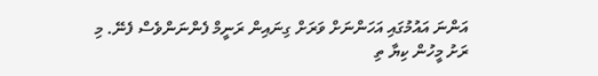އަންނަ އައުމުގައި އަހަންނަށް ވަރަށް ގިނައިން ރަނީމް ފެންނަންވެސް ފެނޭ. މި ރަށު މީހުން ކިޔާ ތި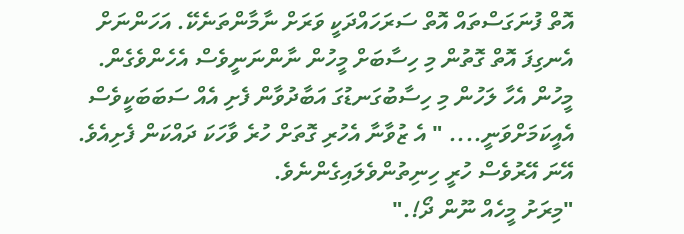އޮތް ފުނަގަސްތައް އޮތް ސަރަހައްދަކީ ވަރަށް ނާމާންތަނެކޭ. އަހަންނަށް އެނގިފަ އޮތް ގޮތުން މި ހިސާބަށް މީހުން ނާންނަނީވެސް އެހެންވެގެން. މީހުން އެހާ ލަހުން މި ހިސާބުގަނޑުގަ އަބާދުވާން ފެށި އެއް ސަބަބަކީވެސް އެއީކަމަށްވަނީ.... " އެ ޒުވާނާ އެހުރި ގޮތަށް ހުރެ ވާހަކަ ދައްކަން ފެށިއެވެ. އޭނަ އޭރުވެސް ހުރީ ހިނިތުންވެލައިގެންނެވެ.
"މިރަށު މީހެއް ނޫން ދޯ!."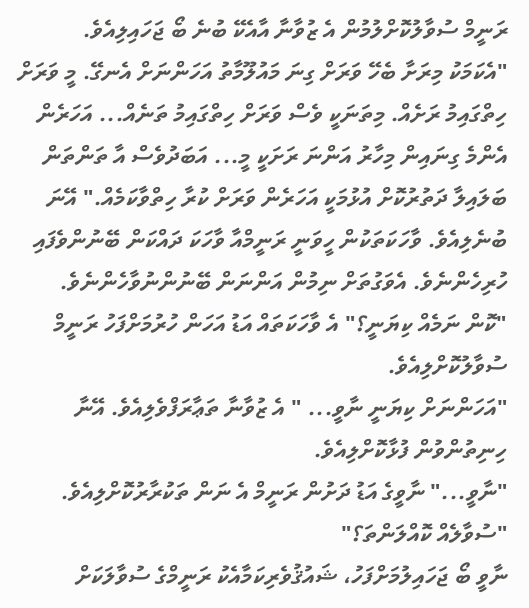ރަނީމް ސުވާލުކޮށްލުމުން އެ ޒުވާނާ އާއެކޭ ބުނެ ބޯ ޖަހައިލިއެވެ.
"އެކަމަކު މިރަށާ ބެހޭ ވަރަށް ގިނަ މައުލޫމާތު އަހަންނަށް އެނގޭ. މީ ވަރަށް ހިތްގައިމު ރަށެއް. މިތަނަކީ ވެސް ވަރަށް ހިތްގައިމު ތަނެއް... އަހަރެން އެންމެ ގިނައިން މިހާރު އަންނަ ރަށަކީ މީ... އަބަދުވެސް އާ ތަންތަން ބަލައިލާ ދަތުރުކޮށް އުޅުމަކީ އަހަރެން ވަރަށް ކުރާ ހިތްވާކަމެއް." އޭނަ ބުނެލިއެވެ. ވާހަކަތަކުން ހީވަނީ ރަނީމްއާ ވާހަކަ ދައްކަން ބޭނުންވެފައި ހުރިހެންނެވެ. އެވަގުތަށް ނިމުން އަންނަން ބޭނުންނުވާހެންނެވެ.
"ކޮން ނަމެއް ކިޔަނީ؟" އެ ވާހަކަތައް އަޑު އަހަން ހުރުމަށްފަހު ރަނީމް ސުވާލުކޮށްލިއެވެ.
"އަހަންނަށް ކިޔަނީ ނާވީ... " އެ ޒުވާނާ ތަޢާރަފްވެލިއެވެ. އޭނާ ހިނިތުންވުން ފުޅާކޮށްލިއެވެ.
"ނާވީ..." ނާވީގެ އަޑު ދަށުން ރަނީމް އެ ނަން ތަކުރާރުކޮށްލިއެވެ. "ސުވާލެއް ކޮއްލަންތަ؟"
ނާވީ ބޯ ޖަހައިލުމަށްފަހު، ޝައުޤުވެރިކަމާއެކު ރަނީމްގެ ސުވާލަކަށް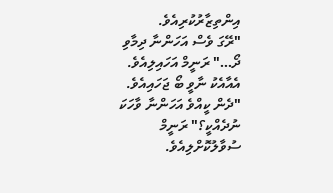އިންތިޒާރުކުރިއެވެ.
"ރޭގަ ވެސް އަހަންނާ ދިމާވި ދޯ…" ރަނީމް އަހައިލިއެވެ. އެއާއެކު ނާވީ ބޯ ޖަހައިއެވެ.
"ދެން ކީއްވެ އަހަންނާ ވާހަކަ ނުދެއްކީ؟" ރަނީމް ސުވާލުކޮށްލިއެވެ.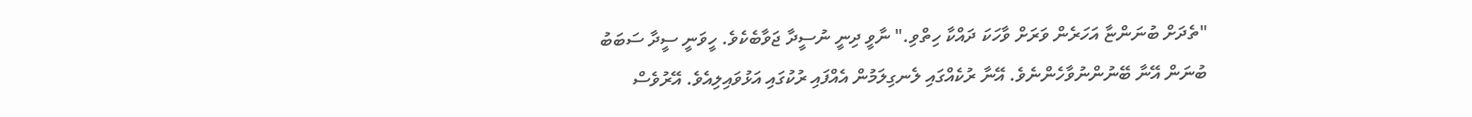"ތެދަށް ބުނަންޏާ އަހަރެން ވަރަށް ވާހަކަ ދައްކާ ހިތްވި." ނާވީ ދިނީ ނުސީދާ ޖަވާބެކެވެ. ހީވަނީ ސީދާ ސަބަބު ބުނަން އޭނާ ބޭނުންނުވާހެންނެވެ. އޭނާ ރުކެއްގައި ލެނގިލަމުން އެއްފައި ރުކުގައި އަޅުވައިލިއެވެ. އޭރުވެސް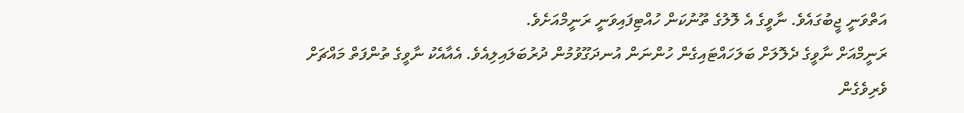އަތްވަނީ ޖީބުގައެވެ. ނާވީގެ އެ ލޮލުގެ ތޫނުކަން ހުއްޓިފައިވަނީ ރަނީމްއަށެވެ.
ރަނީމްއަށް ނާވީގެ ދެލޮލަށް ބަލަހައްޓައިގެން ހުންނަން އުނދަގޫވުމުން ދުރުބަލައިލިއެވެ. އެއާއެކު ނާވީގެ ތުންފަތް މައްޗަށް ވެރިވެގެން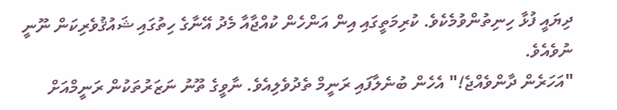ދިޔައީ ފުޅާ ހިނިތުންވުމެކެވެ. ކުރިމަތީގައި އިން އަންހެން ކުއްޖާއާ މެދު އޭނާގެ ހިތުގައި ޝައުޤުވެރިކަން ނޫނީ ނުވެއެވެ.
"އަހަރެން ދާންވެއްޖެ!" އެހެން ބުނެލާފައި ރަނީމް ތެދުވެލިއެވެ. ނާވީގެ ތޫނު ނަޒަރުތަކުން ރަނީމްއަށް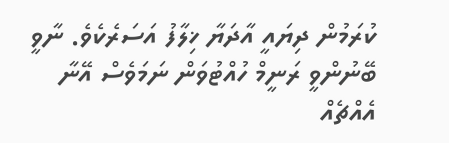ކުރަމުން ދިޔައީ އާދަޔާ ޚިލާފު އަސަރެކެވެ. ނާވީ ބޭނުންވީ ރަނީމް ހުއްޓުވަން ނަމަވެސް އޭނާ އެއްޗެއް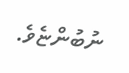ނުބުންޏެވެ.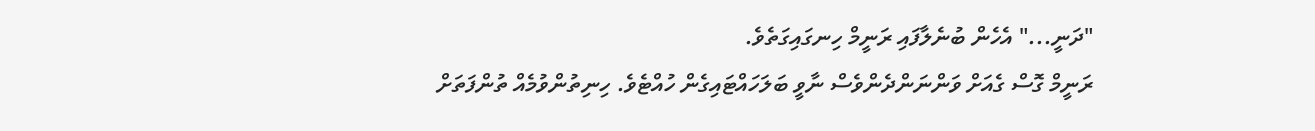"ދަނީ..." އެހެން ބުނެލާފައި ރަނީމް ހިނގައިގަތެވެ.
ރަނީމް ގޮސް ގެއަށް ވަންނަންދެންވެސް ނާވީ ބަލަހައްޓައިގެން ހުއްޓެވެ. ހިނިތުންވުމެއް ތުންފަތަށް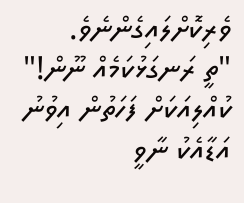ވެރިކޮށްލައިގެންނެވެ.
"ތީ ރަނގަޅުކަމެއް ނޫން!" ކުއްލިއަކަށް ފަހަތުން އިވުނު އަޑާއެކު ނާވީ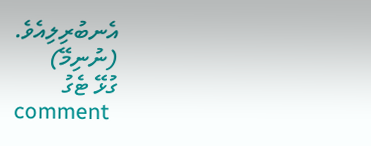އެނބުރިލިއެވެ.
(ނުނިމޭ)
ގުޅޭ ޓެގު
comment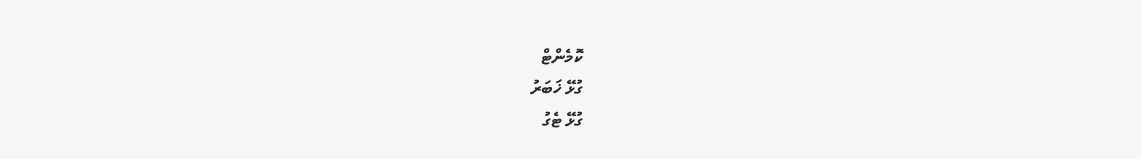ކޮމެންޓް
ގުޅޭ ޚަބަރު
ގުޅޭ ޓެގު